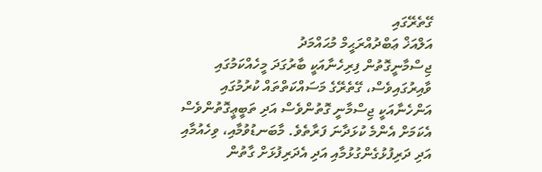ގޭތެރޭގައި
އަލްއަޚް ޢަބްދުއްރަޙީމް މުޙައްމަދު
ޖިސްމާނީގޮތުން ފިރިހެނާއަކީ ބާރުގަދަ މީހެއްކަމުގައި ވާއިރުގައިވެސް، ގޭތެރޭގެ މަސައްކަތްތައް ކުރުމުގައި އަންހެނާއަކީ ޖިސްމާނީ ގޮތުންވެސް އަދި ތަބީޢީގޮތުންވެސް އެކަމަށް އެންމެ ކުޅަދާނަ ފަރާތެވެ. މާބަނޑުވުމާއި، ވިހެއުމާއި އަދި ދަރިފުޅުގެންގުޅުމާއި އަދި އެދަރިފުޅަށް ގާތުން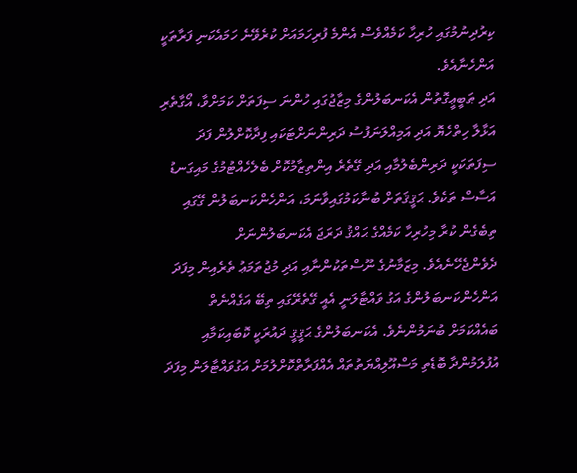ކިރުދިނުމުގައި ހުރިހާ ކަމެއްވެސް އެންމެ ފުރިހަމައަށް ކުރެވޭނެ ހަމައެކަނި ފަރާތަކީ އަންހެނާއެވެ.
އަދި ޠަބީޢީގޮތުން އެކަނބަލުންގެ މިޒާޖުގައި ހުންނަ ސިފަތަށް ކަމަށްވާ، އޯގާތެރި އަޅާލާ ހިތްހެޔޮ އަދި އަމިއްލަނަފުސު ދަރިންނަށްޓަކައި ފިދާކޮށްލުން ފަދަ ސިފަތަކަކީ ދަރިންބެލުމާއި އަދި ގޭތެރެ އިންތިޒާމުކޮށް ބެލެހެއްޓުމުގެ މައިގަނޑު އަސާސް ތަކެވެ. ޙަޤީޤަތަށް ބުނާކަމުގައިވާނަމަ، އަންހެންކަނބަލުން ގޭގައި ތިބެގެން ކުރާ މިހުރިހާ ކަމެއްގެ ޙައްޤު ދަރަޖަ އެކަނބަލުންނަށް ދެވެންޖެހޭނެއެވެ. މިޒަމާނުގެ ނޫސްތަކުންނާއި އަދި މުޖުތަމަޢު ތެރެއިން މިފަދަ އަންހެންކަނބަލުންގެ އަގު ވައްޓާލަނީ އެއީ ގޭތެރޭގައި ތިބޭ އަގެއްނެތް ބައެއްކަމަށް ބުނަމުންނެވެ. އެކަނބަލުންގެ ޙަޤީޤީ ދައުރަކީ ކޮބައިކަމާއި އުފުލަމުންދާ ބޮޑެތި މަސްއޫލިއްޔަތުތައް އެއްފަރާތްކޮށްލުމަށް އަގުވައްޓާލަން މިފަދަ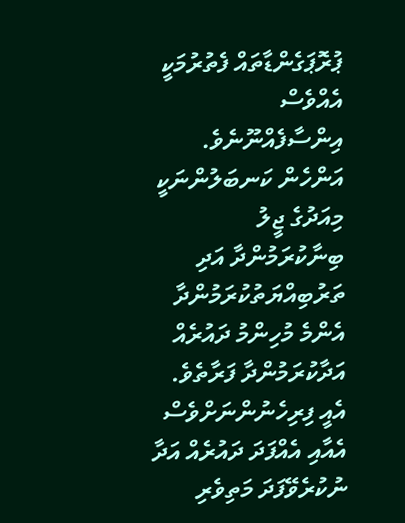ޕުރޮޕަގެންޑާތައް ފެތުރުމަކީ އެއްވެސް އިންސާފެއްނޫނެވެ. އަންހެން ކަނބަލުންނަކީ މިއަދުގެ ޖީލު ބިނާކުރަމުންދާ އަދި ތަރުބިއްޔަތުކުރަމުންދާ އެންމެ މުހިންމު ދައުރެއް އަދާކުރަމުންދާ ފަރާތެވެ. އެއީ ފިރިހެނުންނަށްވެސް އެއާއި އެއްފަދަ ދައުރެއް އަދާ ނުކުރެވޭފަދަ މަތިވެރި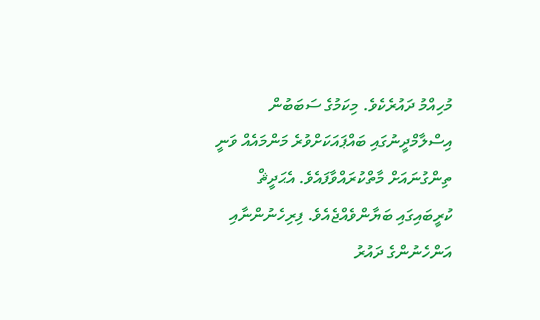މުހިއްމު ދައުރެކެވެ. މިކަމުގެ ސަބަބުން އިސްލާމްދީނުގައި ބައްޕައަކަށްވުރެ މަންމައެއް ވަނީ ތިންގުނައަށް މާތްކުރައްވާފައެވެ. އެޙަދީޘް ކުރީބައިގައި ބަޔާންވެއްޖެއެވެ. ފިރިހެނުންނާއި އަންހެނުންގެ ދައުރު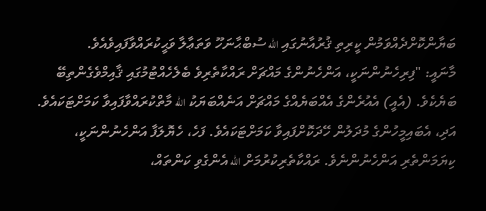ބަޔާންކޮށްދެއްވަމުން ކީރިތި ޤުރުއާނުގައި الله ސުބްޙާނަހޫ ވަތަޢާލާ ވަޙީކުރައްވާފައިވެއެވެ.
މާނައީ: "ފިރިހެނުންނަކީ، އަންހެނުންގެ މައްޗަށް ރައްކާތެރިވެ ބެލެހެއްޓުމުގައި ޤާއިމްވެގެންތިބޭ ބަޔެކެވެ. (އެއީ) އެއުރެންގެ އެއްބަޔެއްގެ މައްޗަށް އަނެއްބަޔަކު الله މާތްކުރައްވާފައިވާ ކަމަށްޓަކައެވެ. އަދި، އެބައިމީހުންގެ މުދަލުން ހޭދަކޮށްފައިވާ ކަމަށްޓަކައެވެ. ފަހެ، ހެޔޮލަފާ އަންހެނުންނަކީ، ކިޔަމަންތެރި އަންހެނުންނެވެ. ރައްކާތެރިކުރުމަށް الله އެންގެވި ކަންތައް،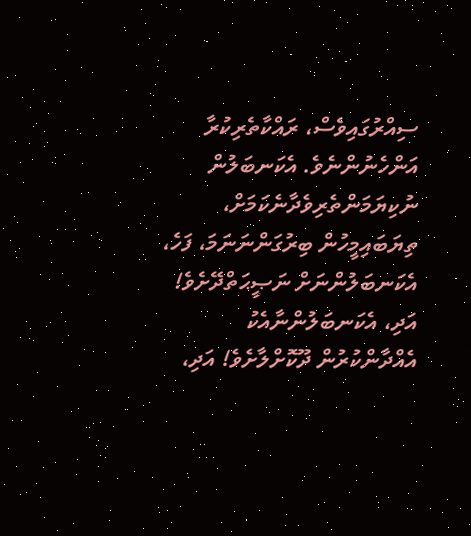ސިއްރުގައިވެސް، ރައްކާތެރިކުރާ އަންހެނުންނެވެ. އެކަނބަލުން ނުކިޔަމަންތެރިވެދާނެކަމަށް، ތިޔަބައިމީހުން ބިރުގަންނަނަމަ، ފަހެ، އެކަނބަލުންނަށް ނަޞީޙަތްދޭށެވެ! އަދި، އެކަނބަލުންނާއެކު އެއްދާންކުރުން ދޫކޮށްލާށެވެ! އަދި،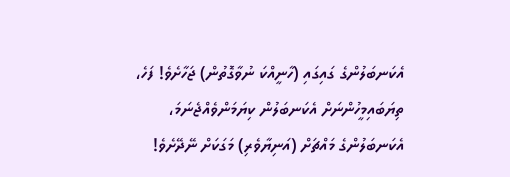އެކަނބަލުންގެ ގައިގައި (ހާނީއްކަ ނުވާގޮތުން) ޖަހާށެވެ! ފަހެ، ތިޔަބައިމީހުންނަށް އެކަނބަލުން ކިޔަމަންވެއްޖެނަމަ، އެކަނބަލުންގެ މައްޗަށް (އަނިޔާވެރި) މަގަކަށް ނޭދޭށެވެ!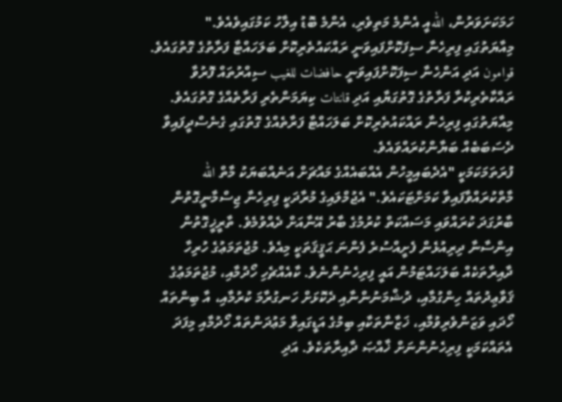ހަމަކަށަވަރުން، اللهއީ އެންމެ މަތިވެރި، އެންމެ ބޮޑު އިލާހު ކަމުގައިވެއެވެ."
މިއާޔަތުގައި ފިރިހެނާ ސިފަކޮށްފައިވަނީ ރައްކައުތެރިކޮށް ބަލަހައްޓާ ފަރާތުގެ ގޮތުގައެވެ. قوامون އަދި އަންހެނާ ސިފަކޮށްފައިވަނީ حافضات للغيب ސިއްރުތައް ފޮރުވާ ރައްކާތެރިކުރާ ފަރާތުގެ ގޮތުގަޔާއި އަދި قانتات ކިޔަމަންތެރި ފަރާތެއްގެ ގޮތުގައެވެ. މިއާޔަތުގައި ފިރިހެނާ ރައްކައުތެރިކޮށް ބަލަހައްޓާ ފަރާތެއްގެ ގޮތުގައި ގެނެސްދީފައިވާ ދެސަބަބެއް ބަޔާންކުރައްވައެވެ.
ފުރަތަމަކަމަކީ "އެދެބައިމީހުން އެއްބައެއްގެ މައްޗަށް އަނެއްބަޔަކު މާތް الله މާތްކުރައްވާފައިވާ ކަމަށްޓަކައެވެ." އެޖުމްލައިގެ މުރާދަކީ ފިރިހެނާ ޖިސްމާނީގޮތުން ބާރުގަދަ ކުރައްވައި މަސައްކަތް ކުރުމުގެ ބާރު އޭނާއަށް ދެއްވުމެވެ. ތާރީޚީގޮތުން އިންސާނާ ދިރިއުޅެން ފެށީއްސުރެ ފެންނަ ޙަޤީޤަތަކީ މިއެވެ. މުޖުތަމަޢުގެ ހުރިހާ ދާއިރާތަކެއް ބަލަހައްޓަމުން އައީ ފިރިހެނުންނެވެ. ކާއެއްޗެހި ހޯދުމާއި، މުޖުތަމަޢުގެ ޤަވާޢިދުތައް ހިންގުމާއި، ދުޝްމަނުންނާއި ދެކޮޅަށް ހަނގުރާމަ ކުރުމާއި، އާ ބިންތައް ހޯދައި ވަޒަންވެރިވުމާއި، ޚަޒާނާތަކާއި ބިމުގެ އަޑީގައިވާ މަޢުދަންތައް ހޯދުމާއި މިފަދަ އެތައްކަމަކީ ފިރިހެނުންނަށް ޚާއްޞަ ދާއިރާތަކެވެ. އަދި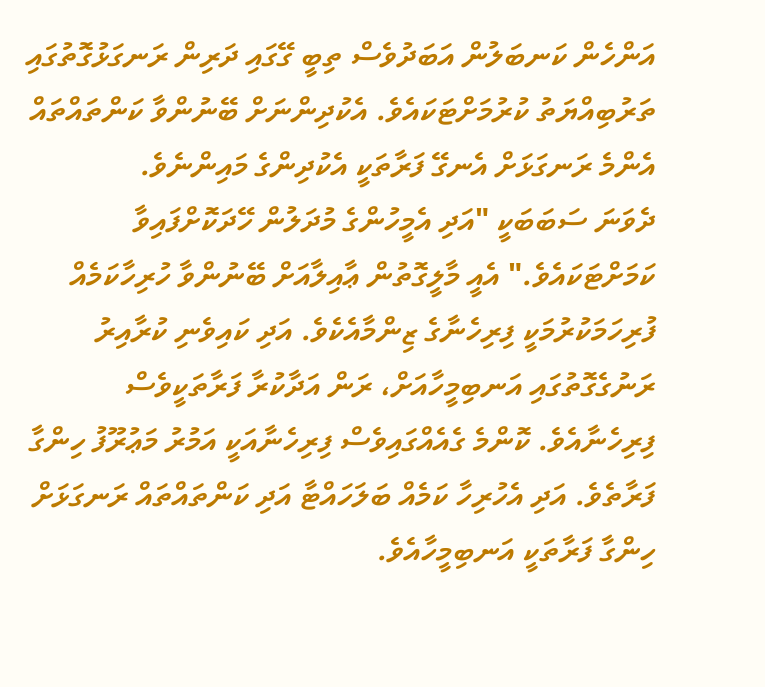އަންހެން ކަނބަލުން އަބަދުވެސް ތިބީ ގޭގައި ދަރިން ރަނގަޅުގޮތުގައި ތަރުބިއްޔަތު ކުރުމަށްޓަކައެވެ. އެކުދިންނަށް ބޭނުންވާ ކަންތައްތައް އެންމެ ރަނގަޅަށް އެނގޭ ފަރާތަކީ އެކުދިންގެ މައިންނެވެ.
ދެވަނަ ސަބަބަކީ "އަދި އެމީހުންގެ މުދަލުން ހޭދަކޮށްފައިވާ ކަމަށްޓަކައެވެ." އެއީ މާލީގޮތުން ޢާއިލާއަށް ބޭނުންވާ ހުރިހާކަމެއް ފުރިހަމަކުރުމަކީ ފިރިހެނާގެ ޒިންމާއެކެވެ. އަދި ކައިވެނި ކުރާއިރު ރަނުގެގޮތުގައި އަނބިމީހާއަށް، ރަން އަދާކުރާ ފަރާތަކީވެސް ފިރިހެނާއެވެ. ކޮންމެ ގެއެއްގައިވެސް ފިރިހެނާއަކީ އަމުރު މަޢުރޫފު ހިންގާ ފަރާތެވެ. އަދި އެހުރިހާ ކަމެއް ބަލަހައްޓާ އަދި ކަންތައްތައް ރަނގަޅަށް ހިންގާ ފަރާތަކީ އަނބިމީހާއެވެ.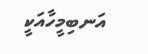އަނބިމީހާއަކީ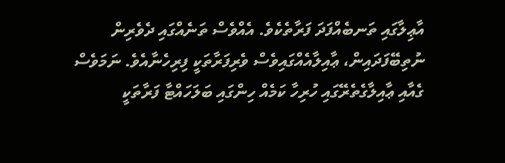އާޢިލާގައި ތަނބެއްފަދަ ފަރާތެކެވެ. އެއްވެސް ތަނެއްގައި ދެވެރިން ނުތިބޭފަދައިން، ޢާއިލާއެއްގައިވެސް ވެރިފަރާތަކީ ފިރިހެނާއެވެ. ނަމަވެސް ގެއާއި ޢާއިލާގެތެރޭގައި ހުރިހާ ކަމެއް ހިންގައި ބަލަހައްޓާ ފަރާތަކީ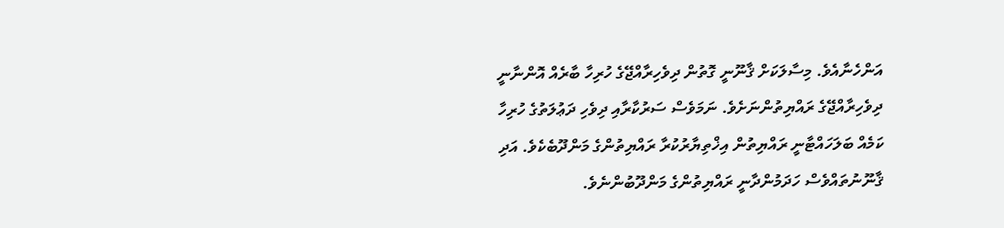އަންހެނާއެވެ. މިސާލަކަށް ޤާނޫނީ ގޮތުން ދިވެހިރާއްޖޭގެ ހުރިހާ ބާރެއް އޮންނާނީ ދިވެހިރާއްޖޭގެ ރައްޔިތުންނަށެވެ. ނަމަވެސް ސަރުކާރާއި ދިވެހި ދަޢުލަތުގެ ހުރިހާ ކަމެއް ބަލަހައްޓާނީ ރައްޔިތުން އިޚްތިޔާރުކުރާ ރައްޔިތުންގެ މަންދޫބެކެވެ. އަދި ޤާނޫނުތައްވެސް ހަދަމުންދާނީ ރައްޔިތުންގެ މަންދޫބުންނެވެ.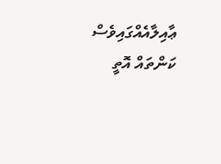ޢާއިލާއެއްގައިވެސް ކަންތައް އޮތީ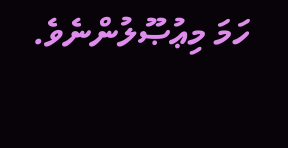ހަމަ މިޢުޞޫލުންނެވެ.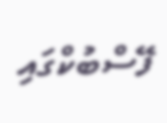ފޭސްބުކްގައި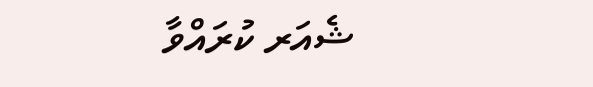ޝެއަރ ކުރައްވާ